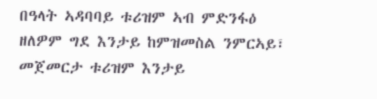በዓላት ኣዳባባይ ቱሪዝም ኣብ ምድንፋዕ ዘለዎም ግደ እንታይ ከምዝመስል ንምርኣይ፣ መጀመርታ ቱሪዝም እንታይ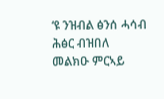‘ዩ ንዝብል ፅንሰ ሓሳብ ሕፅር ብዝበለ መልክዑ ምርኣይ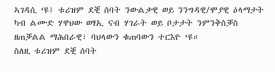ኣገዳሲ ‘ዩ፤ ቱሪዝም ደቒ ሰባት ንውልቃዊ ወይ ንንግዳዊ/ሞያዊ ዕላማታት ካብ ልሙድ ሃዋህው ወፃኢ ናብ ሃገራት ወይ ቦታታት ንምንቅስቓስ ዘጠቓልል ማሕበራዊ፣ ባህላውን ቁጠባውን ተርእዮ ‘ዩ።
ስለዚ ቱሪዝም ደቒ ሰባት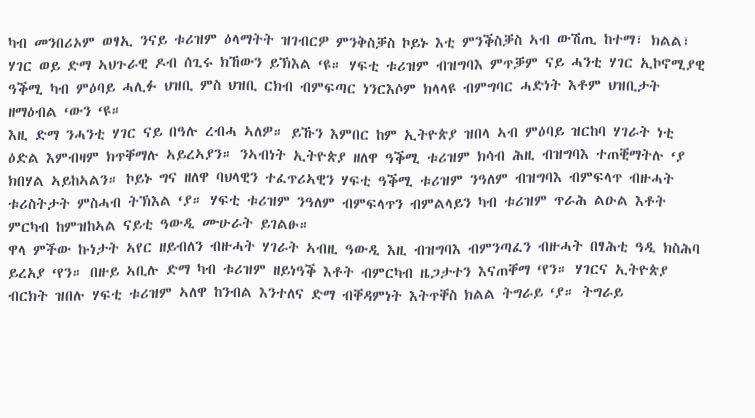ካብ መንበሪኦም ወፃኢ ንናይ ቱሪዝም ዕላማትት ዝገብርዎ ምንቅስቓስ ኮይኑ እቲ ምንቕስቓስ ኣብ ውሽጢ ከተማ፣ ክልል፣ ሃገር ወይ ድማ ኣህጉራዊ ዶብ ሰጊሩ ክኸውን ይኽእል ‘ዩ። ሃፍቲ ቱሪዝም ብዝግባእ ምጥቓም ናይ ሓንቲ ሃገር ኢኮኖሚያዊ ዓቕሚ ካብ ምዕባይ ሓሊፉ ህዝቢ ምስ ህዝቢ ርክብ ብምፍጣር ነንርእሶም ክላላዩ ብምግባር ሓድነት እቶም ህዝቢታት ዘማዕብል ‘ውን ‘ዩ።
እዚ ድማ ንሓንቲ ሃገር ናይ በዓሉ ረብሓ ኣለዎ። ይኹን እምበር ከም ኢትዮጵያ ዝበላ ኣብ ምዕባይ ዝርከባ ሃገራት ነቲ ዕድል እምብዛም ክጥቐማሉ ኣይረኣያን። ንኣብነት ኢትዮጵያ ዘለዋ ዓቕሚ ቱሪዝም ክሳብ ሕዚ ብዝግባእ ተጠቒማትሉ ‘ያ ክበሃል ኣይከኣልን። ኮይኑ ግና ዘለዋ ባህላዊን ተፈጥሪኣዊን ሃፍቲ ዓቕሚ ቱሪዝም ንዓለም ብዝግባእ ብምፍላጥ ብዙሓት ቱሪስትታት ምስሓብ ትኽእል ‘ያ። ሃፍቲ ቱሪዝም ንዓለም ብምፍላጥን ብምልላይን ካብ ቱሪዝም ጥራሕ ልዑል እቶት ምርካብ ከምዝከኣል ናይቲ ዓውዲ ሙሁራት ይገልፁ።
ዋላ ምችው ኩነታት ኣየር ዘይብለን ብዙሓት ሃገራት ኣብዚ ዓውዲ እዚ ብዝግባእ ብምንጣፈን ብዙሓት በፃሕቲ ዓዲ ክስሕባ ይረአያ ‘የን። በዙይ ኣቢሉ ድማ ካብ ቱሪዝም ዘይነዓቕ እቶት ብምርካብ ዜጋታተን እናጠቐማ ‘የን። ሃገርና ኢትዮጵያ ብርክት ዝበሉ ሃፍቲ ቱሪዝም ኣለዋ ከንብል እንተለና ድማ ብቐዳምነት እትጥቐስ ክልል ትግራይ ‘ያ። ትግራይ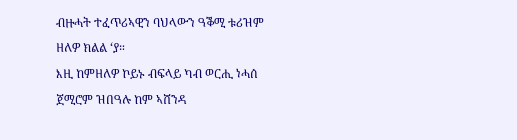ብዙሓት ተፈጥሪኣዊን ባህላውን ዓቕሚ ቱሪዝም ዘለዎ ክልል ‘ያ።
እዚ ከምዘለዎ ኮይኑ ብፍላይ ካብ ወርሒ ነሓሰ ጀሚሮም ዝበዓሉ ከም ኣሸንዳ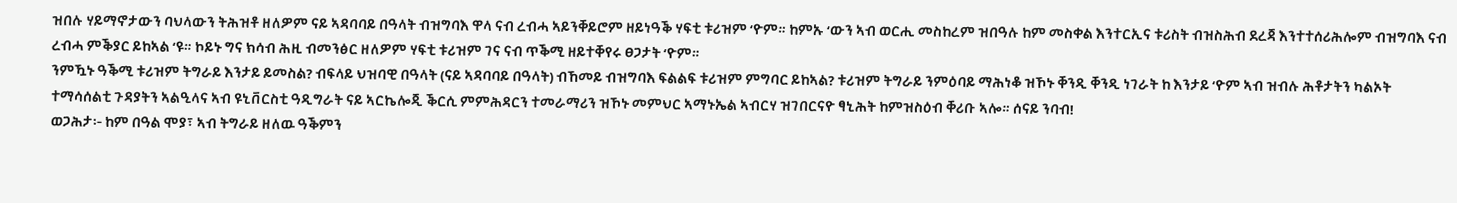ዝበሉ ሃይማኖታውን ባህላውን ትሕዝቶ ዘለዎም ናይ ኣዳባባይ በዓላት ብዝግባእ ዋላ ናብ ረብሓ ኣይንቐይሮም ዘይነዓቕ ሃፍቲ ቱሪዝም ‘ዮም። ከምኡ ‘ውን ኣብ ወርሒ መስከረም ዝበዓሉ ከም መስቀል እንተርኢና ቱሪስት ብዝስሕብ ደረጃ እንተተሰሪሕሎም ብዝግባእ ናብ ረብሓ ምቕያር ይከኣል ‘ዩ። ኮይኑ ግና ክሳብ ሕዚ ብመንፅር ዘለዎም ሃፍቲ ቱሪዝም ገና ናብ ጥቕሚ ዘይተቐየሩ ፀጋታት ‘ዮም።
ንምዃኑ ዓቕሚ ቱሪዝም ትግራይ እንታይ ይመስል? ብፍላይ ህዝባዊ በዓላት (ናይ ኣዳባባይ በዓላት) ብኸመይ ብዝግባእ ፍልልፍ ቱሪዝም ምግባር ይከኣል? ቱሪዝም ትግራይ ንምዕባይ ማሕነቆ ዝኾኑ ቐንዲ ቐንዲ ነገራት ከ እንታይ ‘ዮም ኣብ ዝብሉ ሕቶታትን ካልኦት ተማሳሰልቲ ጉዳያትን ኣልዒላና ኣብ ዩኒቨርስቲ ዓዲግራት ናይ ኣርኬሎጂ ቕርሲ ምምሕዳርን ተመራማሪን ዝኾኑ መምህር ኣማኑኤል ኣብርሃ ዝገበርናዮ ፃኒሕት ከምዝስዕብ ቐሪቡ ኣሎ። ሰናይ ንባብ!
ወጋሕታ፡- ከም በዓል ሞያ፣ ኣብ ትግራይ ዘለዉ ዓቕምን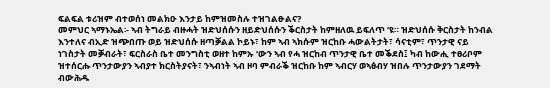ፍልፍል ቱሪዝም ብተወሰነ መልክዑ እንታይ ከምዝመስሉ ተዝገልፁልና?
መምህር ኣማኑኤል፡- ኣብ ትግራይ ብዙሓት ዝድህሰሱን ዘይድህሰሱን ቕርስታት ከምዘለዉ ይፍለጥ ‘ዩ። ዝድህሰሱ ቅርስታት ከንብል እንተለና ብኢድ ዝጭበጡ ወይ ዝድህሰሱ ዘጣቓልል ኮይኑ፣ ከም ኣብ ኣክሱም ዝርከቡ ሓውልትታት፣ ሳናቲም፣ ጥንታዊ ናይ ነገስታት መቓብራት፣ ፍርስራስ ቤተ መንግስቲ ወዘተ ከምኡ ‘ውን ኣብ የሓ ዝርከብ ጥንታዊ ቤተ መቕደስ፤ ካብ ከውሒ ተፀሪቦም ዝተሰርሑ ጥንታውያን ኣብያተ ክርስትያናት፣ ንኣብነት ኣብ ዞባ ምብራቕ ዝርከቡ ከም ኣብርሃ ወኣፅብሃ ዝበሉ ጥንታውያን ገደማት ብውሕዱ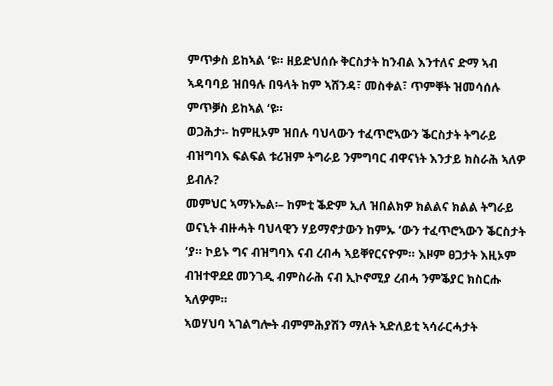ምጥቃስ ይከኣል ‘ዩ። ዘይድህሰሱ ቅርስታት ከንብል እንተለና ድማ ኣብ ኣዳባባይ ዝበዓሉ በዓላት ከም ኣሸንዳ፣ መስቀል፣ ጥምቐት ዝመሳሰሉ ምጥቓስ ይከኣል ‘ዩ።
ወጋሕታ፡- ከምዚኦም ዝበሉ ባህላውን ተፈጥሮኣውን ቕርስታት ትግራይ ብዝግባእ ፍልፍል ቱሪዝም ትግራይ ንምግባር ብዋናነት እንታይ ክስራሕ ኣለዎ ይብሉ?
መምህር ኣማኑኤል፡– ከምቲ ቕድም ኢለ ዝበልክዎ ክልልና ክልል ትግራይ ወናኒት ብዙሓት ባህላዊን ሃይማኖታውን ከምኡ ‘ውን ተፈጥሮኣውን ቕርስታት ‘ያ። ኮይኑ ግና ብዝግባእ ናብ ረብሓ ኣይቐየርናዮም። እዞም ፀጋታት እዚኦም ብዝተዋደደ መንገዲ ብምስራሕ ናብ ኢኮኖሚያ ረብሓ ንምቕያር ክስርሑ ኣለዎም።
ኣወሃህባ ኣገልግሎት ብምምሕያሽን ማለት ኣድለይቲ ኣሳራርሓታት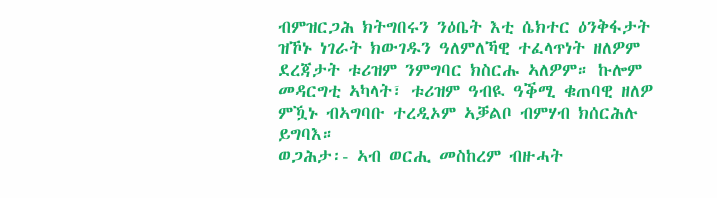ብምዝርጋሕ ክትግበሩን ንዕቤት እቲ ሴክተር ዕንቅፋታት ዝኾኑ ነገራት ክውገዱን ዓለምለኻዊ ተፈላጥነት ዘለዎም ደረጃታት ቱሪዝም ንምግባር ክስርሑ ኣለዎም። ኩሎም መዳርግቲ ኣካላት፣ ቱሪዝም ዓብዪ ዓቕሚ ቁጠባዊ ዘለዎ ምዃኑ ብኣግባቡ ተረዲኦም ኣቓልቦ ብምሃብ ክሰርሕሉ ይግባእ።
ወጋሕታ፡- ኣብ ወርሒ መስከረም ብዙሓት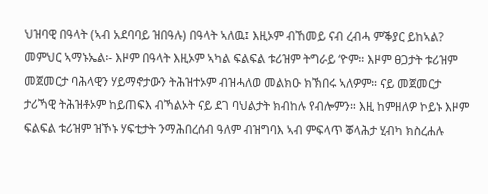ህዝባዊ በዓላት (ኣብ አደባባይ ዝበዓሉ) በዓላት ኣለዉ፤ እዚኦም ብኸመይ ናብ ረብሓ ምቕያር ይከኣል?
መምህር ኣማኑኤል፡- እዞም በዓላት እዚኦም ኣካል ፍልፍል ቱሪዝም ትግራይ ‘ዮም። እዞም ፀጋታት ቱሪዝም መጀመርታ ባሕላዊን ሃይማኖታውን ትሕዝተኦም ብዝሓለወ መልክዑ ክኽበሩ ኣለዎም። ናይ መጀመርታ ታሪኻዊ ትሕዝቶኦም ከይጠፍእ ብኻልኦት ናይ ደገ ባህልታት ክብከሉ የብሎምን። እዚ ከምዘለዎ ኮይኑ እዞም ፍልፍል ቱሪዝም ዝኾኑ ሃፍቲታት ንማሕበረሰብ ዓለም ብዝግባእ ኣብ ምፍላጥ ቖላሕታ ሂብካ ክስረሐሉ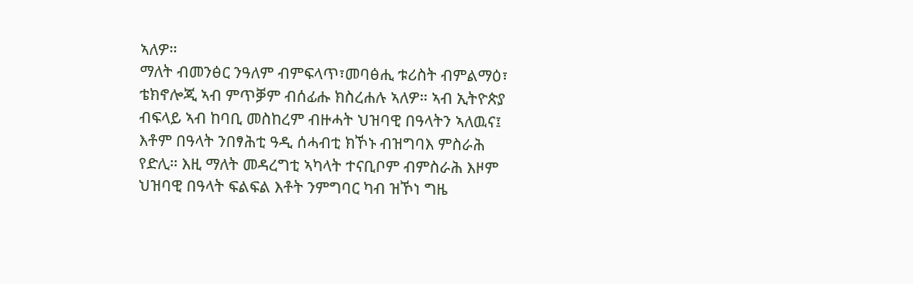ኣለዎ።
ማለት ብመንፅር ንዓለም ብምፍላጥ፣መባፅሒ ቱሪስት ብምልማዕ፣ ቴክኖሎጂ ኣብ ምጥቓም ብሰፊሑ ክስረሐሉ ኣለዎ። ኣብ ኢትዮጵያ ብፍላይ ኣብ ከባቢ መስከረም ብዙሓት ህዝባዊ በዓላትን ኣለዉና፤ እቶም በዓላት ንበፃሕቲ ዓዲ ሰሓብቲ ክኾኑ ብዝግባእ ምስራሕ የድሊ። እዚ ማለት መዳረግቲ ኣካላት ተናቢቦም ብምስራሕ እዞም ህዝባዊ በዓላት ፍልፍል እቶት ንምግባር ካብ ዝኾነ ግዜ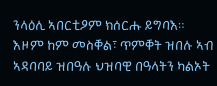ንላዕሊ ኣበርቲዖም ክሰርሑ ይግባእ።
እዞም ከም መስቐል፣ ጥምቐት ዝበሉ ኣብ ኣዳባባይ ዝበዓሉ ህዝባዊ በዓላትን ካልኦት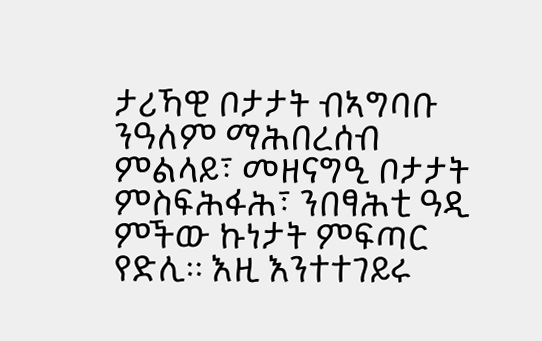ታሪኻዊ ቦታታት ብኣግባቡ ንዓለም ማሕበረሰብ ምልላይ፣ መዘናግዒ ቦታታት ምስፍሕፋሕ፣ ንበፃሕቲ ዓዲ ምችው ኩነታት ምፍጣር የድሊ። እዚ እንተተገይሩ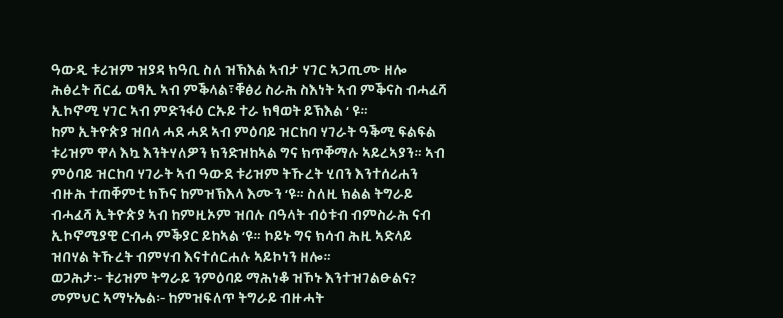ዓውዲ ቱሪዝም ዝያዳ ክዓቢ ስለ ዝኽእል ኣብታ ሃገር ኣጋጢሙ ዘሎ ሕፅረት ሸርፊ ወፃኢ ኣብ ምቕላል፣ቑፅሪ ስራሕ ስእነት ኣብ ምቕናስ ብሓፈሻ ኢኮኖሚ ሃገር ኣብ ምድንፋዕ ርኡይ ተራ ክፃወት ይኽእል ‘ ዩ።
ከም ኢትዮጵያ ዝበላ ሓደ ሓደ ኣብ ምዕባይ ዝርከባ ሃገራት ዓቕሚ ፍልፍል ቱሪዝም ዋላ እኳ እንትሃለዎን ክንድዝከኣል ግና ክጥቐማሉ ኣይረኣያን። ኣብ ምዕባይ ዝርከባ ሃገራት ኣብ ዓውደ ቱሪዝም ትኹረት ሂበን እንተሰሪሐን ብዙሕ ተጠቐምቲ ክኾና ከምዝኽእላ እሙን ‘ዩ። ስለዚ ክልል ትግራይ ብሓፈሻ ኢትዮጵያ ኣብ ከምዚኦም ዝበሉ በዓላት ብዕቱብ ብምስራሕ ናብ ኢኮኖሚያዊ ርብሓ ምቕያር ይከኣል ‘ዩ። ኮይኑ ግና ክሳብ ሕዚ ኣድላይ ዝበሃል ትኹረት ብምሃብ እናተሰርሐሉ ኣይኮነን ዘሎ።
ወጋሕታ፡- ቱሪዝም ትግራይ ንምዕባይ ማሕነቆ ዝኾኑ እንተዝገልፁልና?
መምህር ኣማኑኤል፡- ከምዝፍለጥ ትግራይ ብዙሓት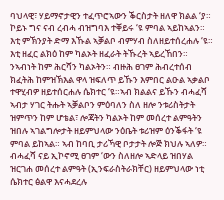ባህላዊ፣ ሃይማኖታዊን ተፈጥሮኣውን ቕርስታት ዘለዋ ክልል ‘ያ። ኮይኑ ግና ናብ ረብሓ ብዝግባእ ተቐይሩ ‘ዩ ምባል ኣይከኣልን። እቲ ምኽንያት ድማ እኹል ኣቓልቦ ብምሃብ ስለዘይተሰረሐሉ ‘ዩ። እቲ ዘፈር ልክዕ ከም ካልኦት ዘፈራት ትኹረት ኣይረኸበን።
ንኣብነት ከም ሕርሻን ካልኦትን። ብዙሕ ፀገም ሕብረተሰብ ክፈትሕ ከምዝኽእል ዋላ ዝፍለጥ ይኹን እምበር ልዑል ኣቃልቦ ተዋሂብዎ ዘይተሰርሐሉ ሴክተር ‘ዩ።ኣብ ክልልና ይኹን ብሓፈሻ ኣብታ ሃገር ትሑት ኣቓልቦን ምዕባለን ስለ ዘሎ ንቱሪስትታት ዝምጥን ከም ሆቴል፣ ሎጃትን ካልኦት ከም መሰረተ ልምዓትን ዝበሉ ኣገልግሎታት ዘይምህላው ንዕቤት ቱሪዝም ዕንቕፋት ‘ዩ ምባል ይከኣል። ኣብ ከባቢ ታሪኻዊ ቦታታት ሎጅ ክህሉ ኣለዎ።
ብሓፈሻ ናይ ኢኮኖሚ ፀገም ‘ውን ስለዘሎ ኣድላይ ዝበሃል ዝርገሐ መሰረተ ልምዓት (ኢንፍራስትራክቸር) ዘይምህላው ነቲ ሴክተር ፅልዋ እናሓደረሉ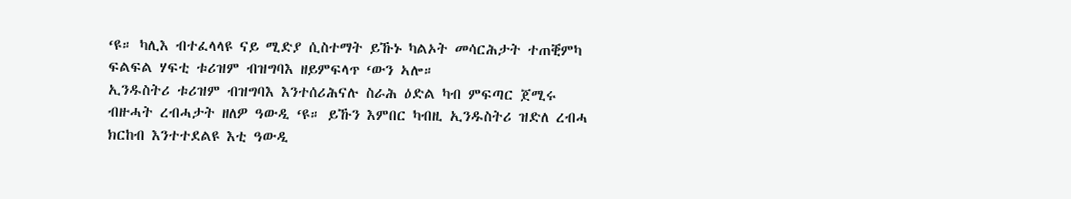‘ዩ። ካሊእ ብተፈላላዩ ናይ ሚድያ ሲስተማት ይኹኑ ካልኦት መሳርሕታት ተጠቒምካ ፍልፍል ሃፍቲ ቱሪዝም ብዝግባእ ዘይምፍላጥ ‘ውን ኣሎ።
ኢንዱስትሪ ቱሪዝም ብዝግባእ እንተሰሪሕናሉ ስራሕ ዕድል ካብ ምፍጣር ጀሚሩ ብዙሓት ረብሓታት ዘለዎ ዓውዲ ‘ዩ። ይኹን እምበር ካብዚ ኢንዱስትሪ ዝድለ ረብሓ ክርከብ እንተተደልዩ እቲ ዓውዲ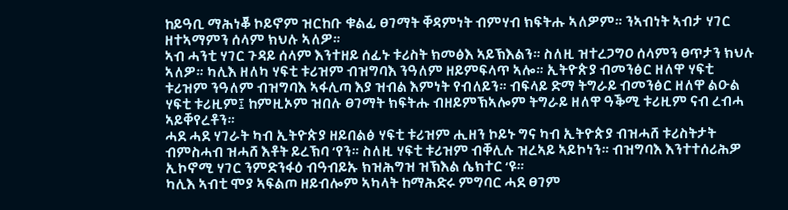ከይዓቢ ማሕነቖ ኮይኖም ዝርከቡ ቁልፊ ፀገማት ቐዳምነት ብምሃብ ክፍትሑ ኣለዎም። ንኣብነት ኣብታ ሃገር ዘተኣማምን ሰላም ክህሉ ኣለዎ።
ኣብ ሓንቲ ሃገር ጉዳይ ሰላም እንተዘይ ሰፊኑ ቱሪስት ክመፅእ ኣይኽእልን። ስለዚ ዝተረጋግዐ ሰላምን ፀጥታን ክህሉ ኣለዎ። ካሊእ ዘለካ ሃፍቲ ቱሪዝም ብዝግባእ ንዓለም ዘይምፍላጥ ኣሎ። ኢትዮጵያ ብመንፅር ዘለዋ ሃፍቲ ቱሪዝም ንዓለም ብዝግባእ ኣፋሊጣ እያ ዝብል እምነት የብለይን። ብፍላይ ድማ ትግራይ ብመንፅር ዘለዋ ልዑል ሃፍቲ ቱሪዚም፤ ከምዚኦም ዝበሉ ፀገማት ክፍትሑ ብዘይምኽኣሎም ትግራይ ዘለዋ ዓቕሚ ቱሪዚም ናብ ረብሓ ኣይቐየረቶን።
ሓደ ሓደ ሃገራት ካብ ኢትዮጵያ ዘይበልፅ ሃፍቲ ቱሪዝም ሒዘን ኮይኑ ግና ካብ ኢትዮጵያ ብዝሓሸ ቱሪስትታት ብምስሓብ ዝሓሸ እቶት ይረኽባ ‘የን። ስለዚ ሃፍቲ ቱሪዝም ብቐሊሉ ዝረኣይ ኣይኮነን። ብዝግባእ እንተተሰሪሕዎ ኢኮኖሚ ሃገር ንምድንፋዕ ብዓብይኡ ክዝሕግዝ ዝኽእል ሴክተር ‘ዩ።
ካሊእ ኣብቲ ሞያ ኣፍልጦ ዘይብሎም ኣካላት ከማሕድሩ ምግባር ሓደ ፀገም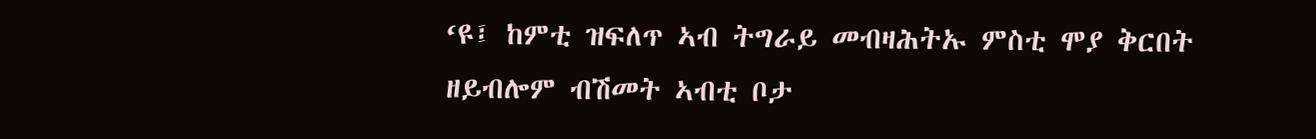‘ዩ፤ ከምቲ ዝፍለጥ ኣብ ትግራይ መብዛሕትኡ ምስቲ ሞያ ቅርበት ዘይብሎም ብሽመት ኣብቲ ቦታ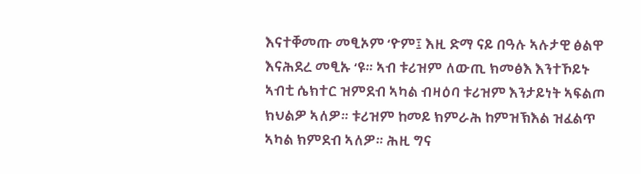እናተቐመጡ መፂኦም ‘ዮም፤ እዚ ድማ ናይ በዓሉ ኣሉታዊ ፅልዋ እናሕደረ መፂኡ ‘ዩ። ኣብ ቱሪዝም ለውጢ ክመፅእ እንተኾይኑ ኣብቲ ሴክተር ዝምደብ ኣካል ብዛዕባ ቱሪዝም እንታይነት ኣፍልጦ ክህልዎ ኣለዎ። ቱሪዝም ከመይ ክምራሕ ከምዝኽእል ዝፈልጥ ኣካል ክምደብ ኣለዎ። ሕዚ ግና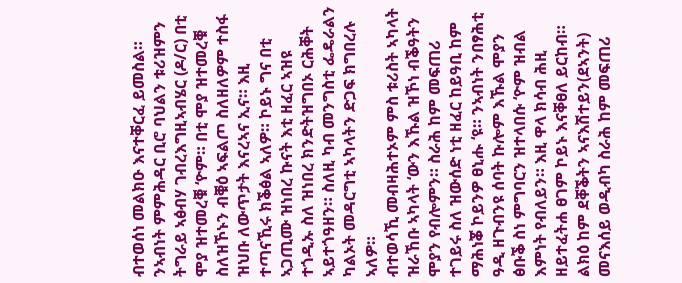ብተወሰነ መልክዑ እናተቐርፈ ይመስል።
ንኣብነት ምምሕዳር ቢሮ ባህልን ቱሪዝምን ትግራይ ኣፅብሃ ገብረእግዚኣብሄር (ዶ/ር) በቲ ሞያ ዝተመረቑ ‘ዮም። በቲ ሞያ ዝተመረቑ ስለዝኾኑን ብቑዕ ኣፍልጦ ስለዘለዎም ተስፋ ዝህቡ ለውጥታት እናረኣና ኢና። እዚ ተጣናኺሩ ክቕፅል ኣለዎ። ኮይኑ ግና በቲ ኣጋጢሙ ዝነበረ ኩናት እቲ ዘፈር ኣዝዩ ተጎዲኡ ስለ ዝነበረ ክንድትዝግበኦ ርሕቐት ኣይተጎዓዘን። ስለዚ ካብ መንግስቲ ፌዴራልን ካልኦት መዳርግቲ ኣካላትን ድጋፍ ክግበረሉ ኣለዎ።
ብተወሳኺ መብዛሕተኦም ምስ ቱሪስት ኣካላት ዝራኸቡ ኣካላት ‘ውን እኹል ዝኾነ ብቕዓትን ሞያን የብሎምን። ስራሕ ከም መፍጠሪ ተገይሩ ስለ ዝውሰድ ነቲ ዘፈር ከይዓቢ ከም ማሕነቖ ኮይንዎ ፀኒሑ ‘ዩ። ንኣብነት ንበፃሕቲ ዓዲ ዘጉብንዩ ሰባት ኩሎም እኹል ሞያን ፅቡቕ ስነ ምግባርን ዝተላበሱ ‘ዮም ዝብል እምነት የብለይን። እዚ ዋላ ክሳብ ሕዚ ዘይተፈትሐ ፀገም ኮይኑ እናቐፀለ ይርከብ።
ልክዕ ከም ደቐቕትን ኣናእሽተይን(ደኣንት) መናእሰይ ወዲብካ ስራሕ ከም መፍጠሪ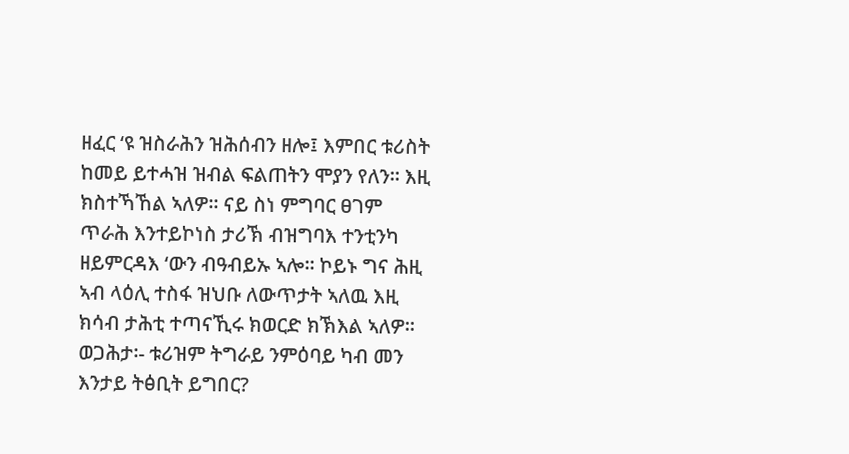ዘፈር ‘ዩ ዝስራሕን ዝሕሰብን ዘሎ፤ እምበር ቱሪስት ከመይ ይተሓዝ ዝብል ፍልጠትን ሞያን የለን። እዚ ክስተኻኸል ኣለዎ። ናይ ስነ ምግባር ፀገም ጥራሕ እንተይኮነስ ታሪኽ ብዝግባእ ተንቲንካ ዘይምርዳእ ‘ውን ብዓብይኡ ኣሎ። ኮይኑ ግና ሕዚ ኣብ ላዕሊ ተስፋ ዝህቡ ለውጥታት ኣለዉ እዚ ክሳብ ታሕቲ ተጣናኺሩ ክወርድ ክኽእል ኣለዎ።
ወጋሕታ፡- ቱሪዝም ትግራይ ንምዕባይ ካብ መን እንታይ ትፅቢት ይግበር?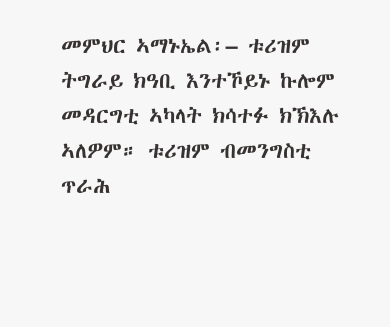መምህር ኣማኑኤል፡– ቱሪዝም ትግራይ ክዓቢ እንተኾይኑ ኩሎም መዳርግቲ ኣካላት ክሳተፉ ክኽእሉ ኣለዎም። ቱሪዝም ብመንግስቲ ጥራሕ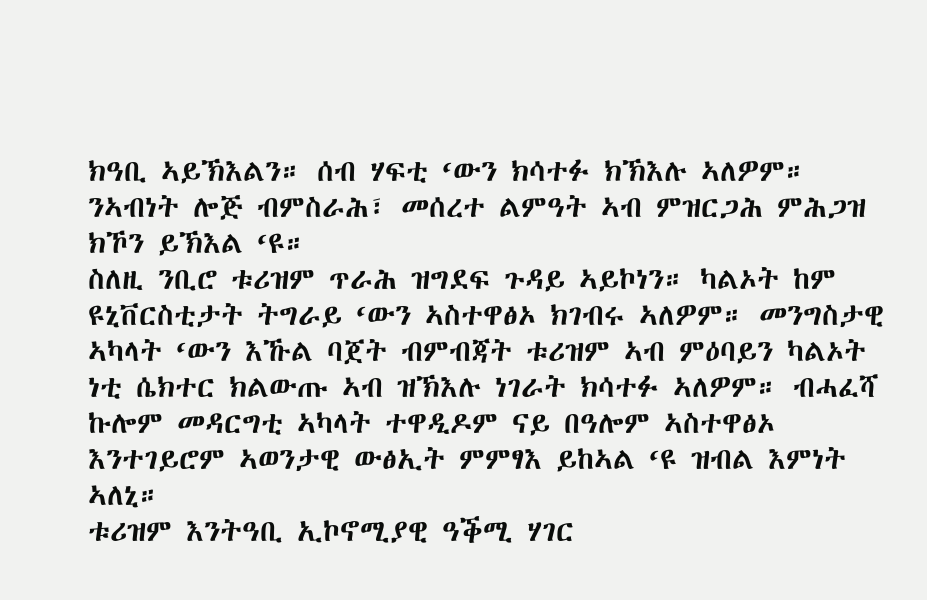ክዓቢ ኣይኽእልን። ሰብ ሃፍቲ ‘ውን ክሳተፉ ክኽእሉ ኣለዎም። ንኣብነት ሎጅ ብምስራሕ፣ መሰረተ ልምዓት ኣብ ምዝርጋሕ ምሕጋዝ ክኾን ይኽእል ‘ዩ።
ስለዚ ንቢሮ ቱሪዝም ጥራሕ ዝግደፍ ጉዳይ ኣይኮነን። ካልኦት ከም ዩኒቨርስቲታት ትግራይ ‘ውን ኣስተዋፅኦ ክገብሩ ኣለዎም። መንግስታዊ ኣካላት ‘ውን እኹል ባጀት ብምብጃት ቱሪዝም ኣብ ምዕባይን ካልኦት ነቲ ሴክተር ክልውጡ ኣብ ዝኽእሉ ነገራት ክሳተፉ ኣለዎም። ብሓፈሻ ኩሎም መዳርግቲ ኣካላት ተዋዲዶም ናይ በዓሎም ኣስተዋፅኦ እንተገይሮም ኣወንታዊ ውፅኢት ምምፃእ ይከኣል ‘ዩ ዝብል እምነት ኣለኒ።
ቱሪዝም እንትዓቢ ኢኮኖሚያዊ ዓቕሚ ሃገር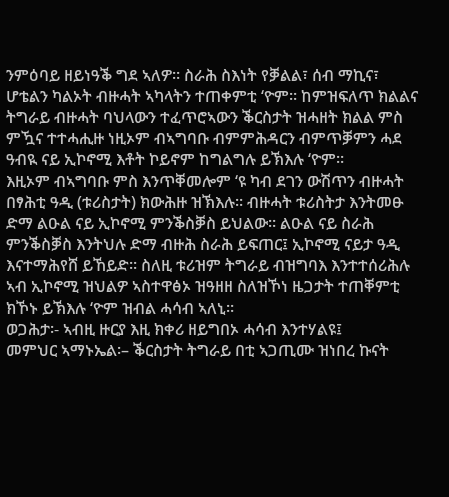ንምዕባይ ዘይነዓቕ ግደ ኣለዎ። ስራሕ ስእነት የቓልል፣ ሰብ ማኪና፣ ሆቴልን ካልኦት ብዙሓት ኣካላትን ተጠቀምቲ ‘ዮም። ከምዝፍለጥ ክልልና ትግራይ ብዙሓት ባህላውን ተፈጥሮኣውን ቕርስታት ዝሓዘት ክልል ምስ ምዃና ተተሓሒዙ ነዚኦም ብኣግባቡ ብምምሕዳርን ብምጥቓምን ሓደ ዓብዪ ናይ ኢኮኖሚ እቶት ኮይኖም ከግልግሉ ይኽእሉ ‘ዮም።
እዚኦም ብኣግባቡ ምስ እንጥቐመሎም ‘ዩ ካብ ደገን ውሽጥን ብዙሓት በፃሕቲ ዓዲ (ቱሪስታት) ክውሕዙ ዝኽእሉ። ብዙሓት ቱሪስትታ እንትመፁ ድማ ልዑል ናይ ኢኮኖሚ ምንቕስቓስ ይህልው። ልዑል ናይ ስራሕ ምንቕስቓስ እንትህሉ ድማ ብዙሕ ስራሕ ይፍጠር፤ ኢኮኖሚ ናይታ ዓዲ እናተማሕየሸ ይኸይድ። ስለዚ ቱሪዝም ትግራይ ብዝግባእ እንተተሰሪሕሉ ኣብ ኢኮኖሚ ዝህልዎ ኣስተዋፅኦ ዝዓዘዘ ስለዝኾነ ዜጋታት ተጠቐምቲ ክኾኑ ይኽእሉ ‘ዮም ዝብል ሓሳብ ኣለኒ።
ወጋሕታ፡- ኣብዚ ዙርያ እዚ ክቀሪ ዘይግበኦ ሓሳብ እንተሃልዩ፤
መምህር ኣማኑኤል፡– ቕርስታት ትግራይ በቲ ኣጋጢሙ ዝነበረ ኩናት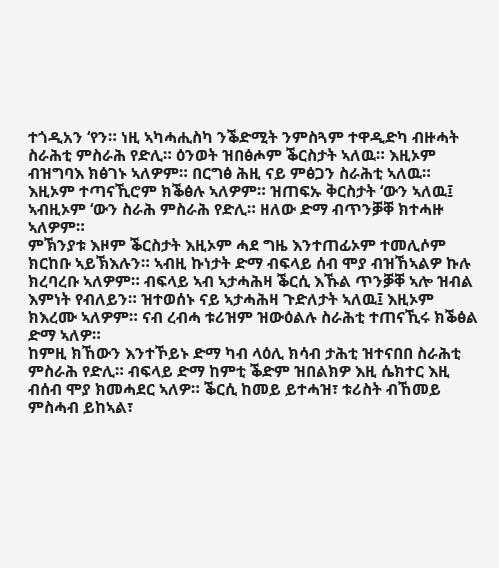ተጎዲአን ‘የን። ነዚ ኣካሓሒስካ ንቕድሚት ንምስጓም ተዋዲድካ ብዙሓት ስራሕቲ ምስራሕ የድሊ። ዕንወት ዝበፅሖም ቕርስታት ኣለዉ። እዚኦም ብዝግባእ ክፅገኑ ኣለዎም። በርግፅ ሕዚ ናይ ምፅጋን ስራሕቲ ኣለዉ። እዚኦም ተጣናኺሮም ክቕፅሉ ኣለዎም። ዝጠፍኡ ቅርስታት ‘ውን ኣለዉ፤ ኣብዚኦም ‘ውን ስራሕ ምስራሕ የድሊ። ዘለው ድማ ብጥንቓቐ ክተሓዙ ኣለዎም።
ምኽንያቱ እዞም ቕርስታት እዚኦም ሓደ ግዜ እንተጠፊኦም ተመሊሶም ክርከቡ ኣይኽእሉን። ኣብዚ ኩነታት ድማ ብፍላይ ሰብ ሞያ ብዝኸኣልዎ ኩሉ ክረባረቡ ኣለዎም። ብፍላይ ኣብ ኣታሓሕዛ ቕርሲ እኹል ጥንቓቐ ኣሎ ዝብል እምነት የብለይን። ዝተወሰኑ ናይ ኣታሓሕዛ ጉድለታት ኣለዉ፤ እዚኦም ክእረሙ ኣለዎም። ናብ ረብሓ ቱሪዝም ዝውዕልሉ ስራሕቲ ተጠናኺሩ ክቕፅል ድማ ኣለዎ።
ከምዚ ክኸውን እንተኾይኑ ድማ ካብ ላዕሊ ክሳብ ታሕቲ ዝተናበበ ስራሕቲ ምስራሕ የድሊ። ብፍላይ ድማ ከምቲ ቕድም ዝበልክዎ እዚ ሴክተር እዚ ብሰብ ሞያ ክመሓደር ኣለዎ። ቕርሲ ከመይ ይተሓዝ፣ ቱሪስት ብኸመይ ምስሓብ ይከኣል፣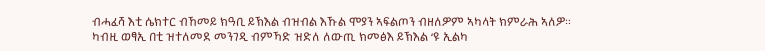ብሓፈሻ እቲ ሴክተር ብኸመይ ክዓቢ ይኽእል ብዝብል እኹል ሞያን ኣፍልጦን ብዘለዎም ኣካላት ክምራሕ ኣለዎ።
ካብዚ ወፃኢ በቲ ዝተለመደ መንገዲ ብምኻድ ዝድለ ለውጢ ክመፅእ ይኽእል ‘ዩ ኢልካ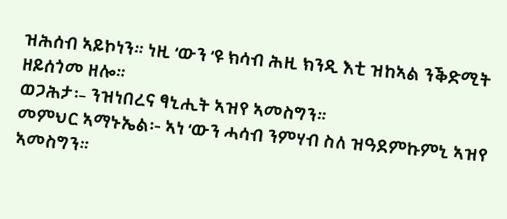ዝሕሰብ ኣይኮነን። ነዚ ‘ውን ‘ዩ ክሳብ ሕዚ ክንዲ እቲ ዝከኣል ንቕድሚት ዘይሰጎመ ዘሎ።
ወጋሕታ፡– ንዝነበረና ፃኒሒት ኣዝየ ኣመስግን።
መምህር ኣማኑኤል፡- ኣነ ‘ውን ሓሳብ ንምሃብ ስለ ዝዓደምኩምኒ ኣዝየ ኣመስግን።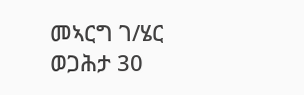መኣርግ ገ/ሄር
ወጋሕታ 30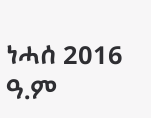ነሓሰ 2016 ዓ.ም